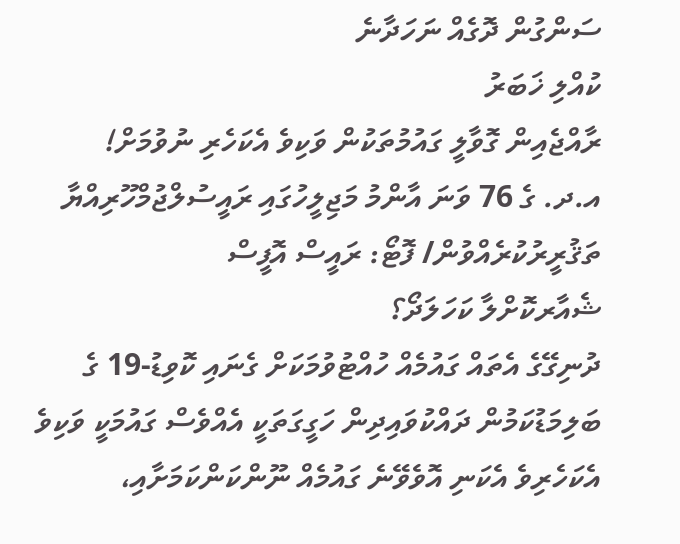ސަންގުން ދޮގެއް ނަހަދާނެ
ކުއްލި ޚަބަރު
ރާއްޖެއިން ގޮވާލީ ގައުމުތަކުން ވަކިވެ އެކަހެރި ނުވުމަށް!
އ.ދ. ގެ 76 ވަނަ އާންމު މަޖިލީހުގައި ރައީސުލްޖުމްހޫރިއްޔާ ތަޤުރީރުކުރެއްވުން/ ފޮޓޯ: ރައީސް އޮފީސް
ޝެއާރކޮށްލާ ކަހަލަދޯ؟
ދުނިގޭގެ އެތައް ގައުމެއް ހުއްޓުވުމަކަށް ގެނައި ކޮވިޑު-19 ގެ ބަލިމަޑުކަމުން ދައްކުވައިދިން ހަގީގަތަކީ އެއްވެސް ގައުމަކީ ވަކިވެ އެކަހެރިވެ އެކަނި އޮވެވޭނެ ގައުމެއް ނޫންކަންކަމަށާއި،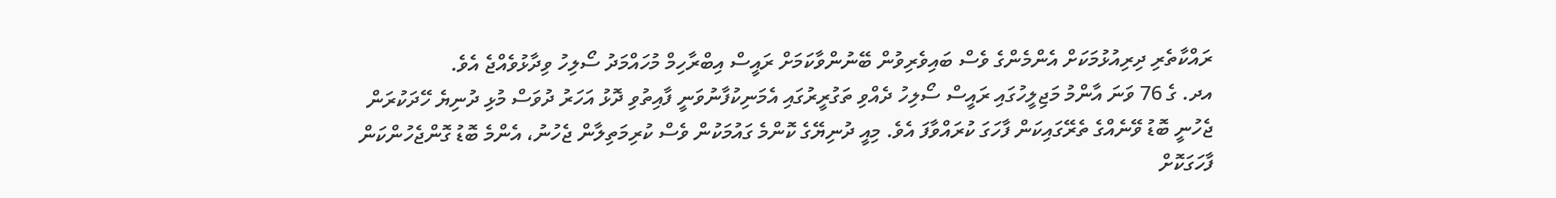ރައްކާތެރި ދިރިއުޅުމަކަށް އެންމެންގެ ވެސް ބައިވެރިވުން ބޭނުންވާކަމަށް ރައީސް އިބްރާހިމް މުހައްމަދު ސޯލިހު ވިދާޅުވެއްޖެ އެވެ.
އދ. ގެ 76 ވަނަ އާންމު މަޖިލީހުގައި ރައީސް ސޯލިހު ދެއްވި ތަގުރީރުގައި އެމަނިކުފާނުވަނީ ފާއިތުވި ދޮޅު އަހަރު ދުވަސް މުޅި ދުނިޔެ ހޭދަކުރަން ޖެހުނީ ބޮޑު ވޭނެއްގެ ތެރޭގައިކަން ފާހަގަ ކުރައްވާފަ އެވެ. މިއީ ދުނިޔޭގެ ކޮންމެ ގައުމަކުން ވެސް ކުރިމަތިލާން ޖެހުނު، އެންމެ ބޮޑު ގޮންޖެހުންކަން ފާހަގަކޮށް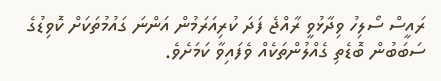ރައީސް ސޯލިހު ވިދާޅުވީ ރާއްޖެ ފަދަ ކުރިއަރަމުން އަންނަ ގައުމުތަކަށް ކޮވިޑުގެ ސަބަބުން ބޮޑެތި ގެއްލުންތަކެއް ވެފައިވާ ކަމަށެވެ.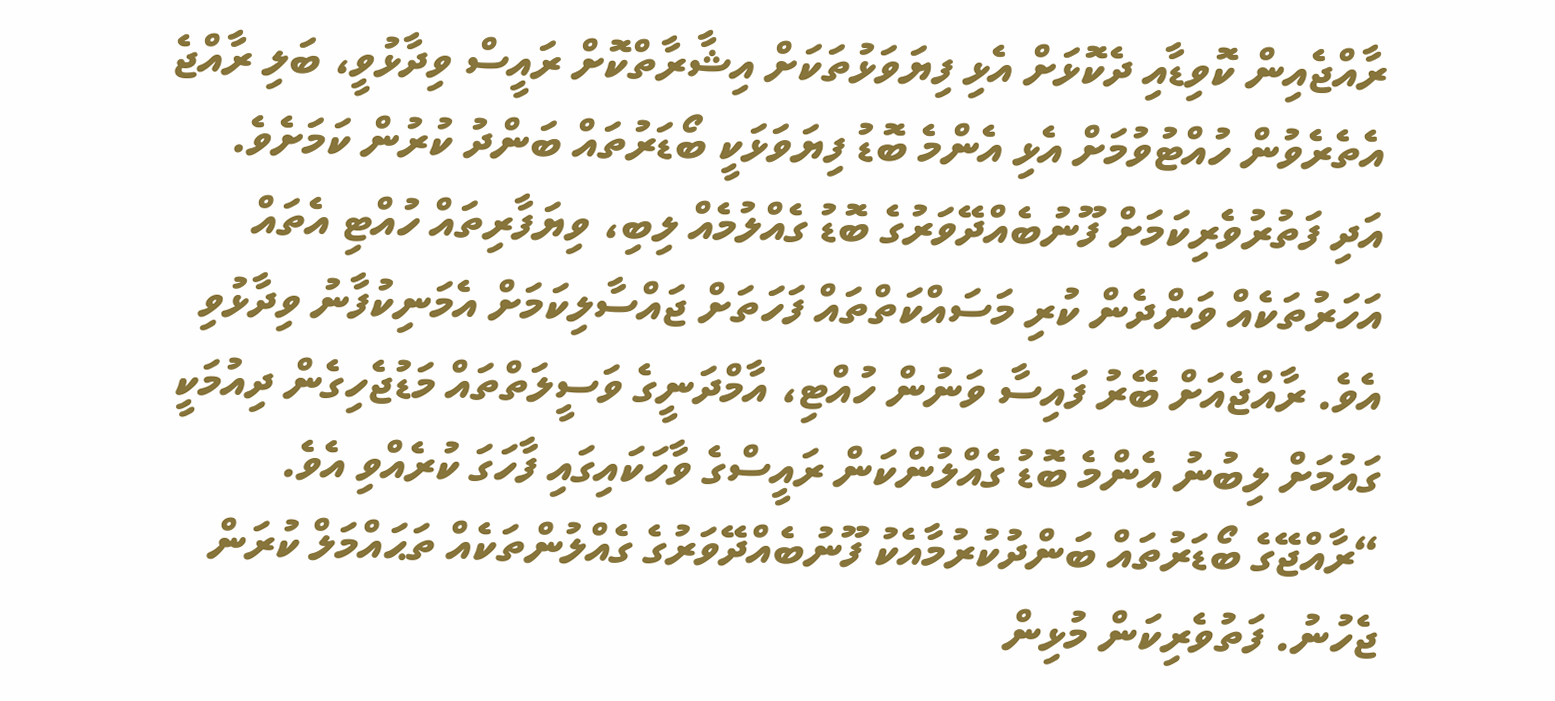ރާއްޖެއިން ކޮވިޑާއި ދެކޮޅަށް އެޅި ފިޔަވަޅުތަކަށް އިޝާރާތްކޮށް ރައީސް ވިދާޅުވީ، ބަލި ރާއްޖެ އެތެރެވުން ހުއްޓުވުމަށް އެޅި އެންމެ ބޮޑު ފިޔަވަޅަކީ ބޯޑަރުތައް ބަންދު ކުރުން ކަމަށެވެ. އަދި ފަތުރުވެރިކަމަށް ފޫނުބެއްދޭވަރުގެ ބޮޑު ގެއްލުމެއް ލިބި، ވިޔަފާރިތައް ހުއްޓި އެތައް އަހަރުތަކެއް ވަންދެން ކުރި މަސައްކަތްތައް ފަހަތަށް ޖައްސާލިކަމަށް އެމަނިކުފާނު ވިދާޅުވި އެވެ. ރާއްޖެއަށް ބޭރު ފައިސާ ވަނުން ހުއްޓި، އާމްދަނީގެ ވަސީލަތްތައް މަޑުޖެހިގެން ދިއުމަކީ ގައުމަށް ލިބުނު އެންމެ ބޮޑު ގެއްލުންކަން ރައީސްގެ ވާހަކައިގައި ފާހަގަ ކުރެއްވި އެވެ.
“ރާއްޖޭގެ ބޯޑަރުތައް ބަންދުކުރުމާއެކު ފޫނުބެއްދޭވަރުގެ ގެއްލުންތަކެއް ތަޙައްމަލް ކުރަން ޖެހުނު. ފަތުވެރިކަން މުޅިން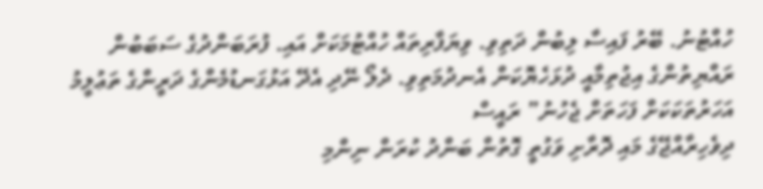ހުއްޓުނު. ބޭރު ފައިސާ ލިބުން ދަތިވި. ވިޔަފާރިތައް ހުއްޓުމަކަށް އައި. ފުރަބަންދުގެ ސަބަބުން ރައްޔިތުންގެ އިޖުތިމާއީ ދުޅަހެޔޮކަން އެނދުމަތިވި. ދެލޯ ނޭދި އެދޭ އަޅުގަނޑުމެންގެ ދަރީންގެ ތަޢުލީމު އަހަރުތަކަކަށް ފަހަތަށް ޖެހުނު” ރައީސް
ދިވެހިރާއްޖޭގެ މައި ދޮރާށި ވަގުތީ ގޮތުން ބަންދު ކުރަން ނިންމި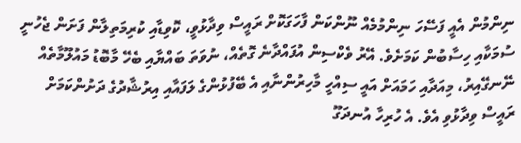ނިންމުން އެއީ ފަސޭހަ ނިންމުމެއް ނޫންކަން ފާހަގަކޮށް ރައީސް ވިދާޅުވީ، ކޮވިޑާއި ކުރިމަތިލާން ފަށަން ޖެހުނީ ސުމަކާއި ހިސާބުން ކަމަށެވެ. އޭރު ވެކްސިން އުފައްދާނެ ގޮތެއް، ނުވަތަ ބައްޔާއި ބެހޭ މާބޮޑު މައުލޫމާތެއް ނޭނގޭއިރު، މިއަދާއި ހަމައަށް އައީ ސިއްހީ މާހިރުންނާއި އެ ބޭފުޅުންގެ ލަފައާއި އިރުޝާދުގެ ދަށުންކަމަށް ރައީސް ވިދާޅުވި އެވެ. އެ ހުރިހާ އުނދަގޫ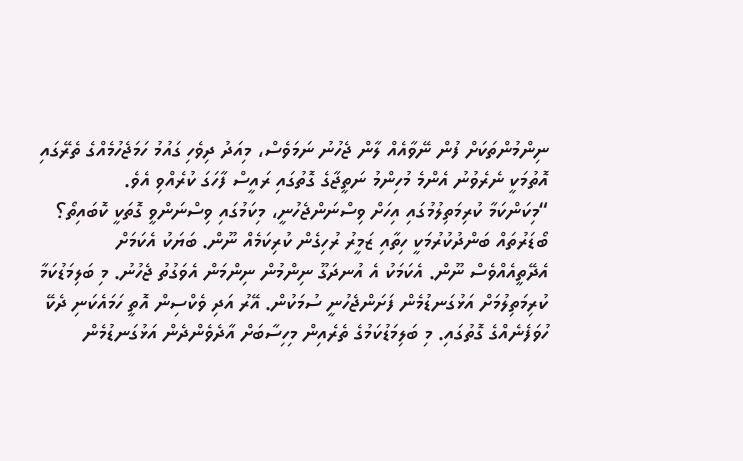ނިންމުންތަކަށް ފުން ނޭވާއެއް ލާން ޖެހުނު ނަމަވެސް، މިއަދު ދިވެހި ގައުމު ހަމަޖެހުމެއްގެ ތެރޭގައި އޮތުމަކީ ނެރެވުނު އެންމެ މުހިންމު ނަތީޖާގެ ގޮތުގައި ރައީސް ފާހަގަ ކުރެއްވި އެވެ.
“މިކަންކަމާ ކުރިމަތިލުމުގައި އިހަށް ވިސްނަންޖެހުނީ، މިކަމުގައި ވިސްނަންވީ ގޮތަކީ ކޮބައިތޯ؟ ބޯޑަރުތައް ބަންދުކުރުމަކީ ހިތާއި ޒަމީރު ރުހިގެން ކުރިކަމެއް ނޫން. ބަޔަކު އެކަމަށް އެދޭތީއެއްވެސް ނޫން. އެކަމަކު އެ އުނދަގޫ ނިންމުން ނިންމަން އެވަގުތު ޖެހުނު. މި ބަލިމަޑުކަމާ ކުރިމަތިލުމަށް އަޅުގަނޑުމެން ފަށަންޖެހުނީ ސުމަކުން. އޭރު އަދި ވެކްސިން އޮތީ ހަމައެކަނި ދެކޭ ހުވަފެނެއްގެ ގޮތުގައި. މި ބަލިމަޑުކަމުގެ ތެރެއިން މިހިސާބަށް އާދެވެންދެން އަޅުގަނޑުމެން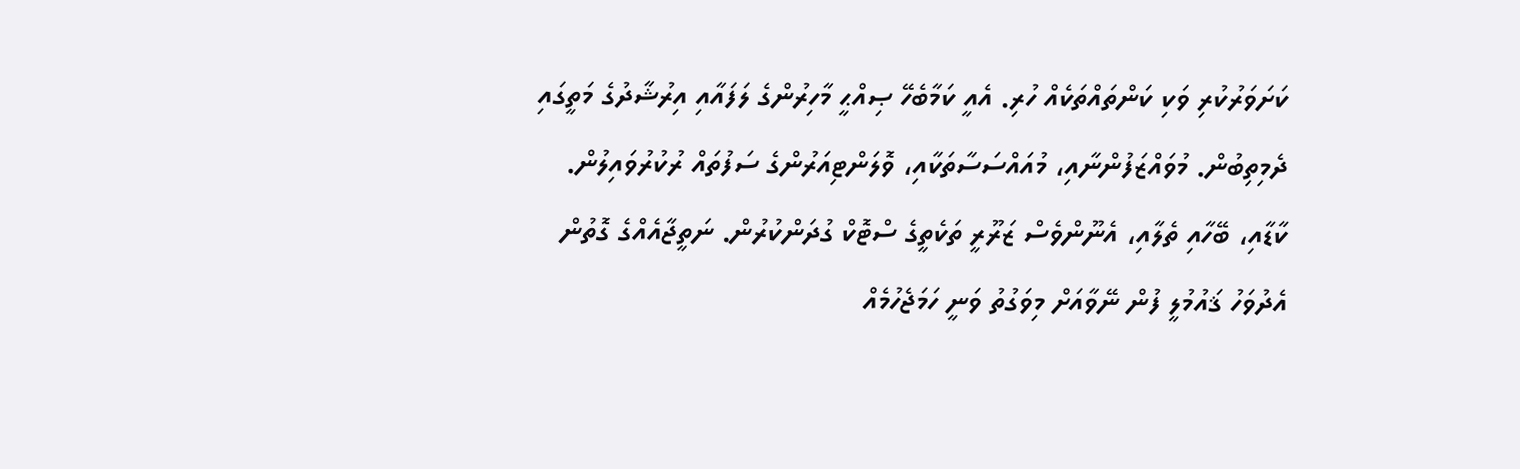ކަށަވަރުކުރި ވަކި ކަންތައްތަކެއް ހުރި. އެއީ ކަމާބެހޭ ޞިއްޙީ މާހިރުންގެ ލަފައާއި އިރުޝާދުގެ މަތީގައި ދެމިތިބުން. މުވައްޒަފުންނާއި، މުއައްސަސާތަކާއި، ވޮލަންޓިއަރުންގެ ސަފުތައް ރުކުރުވައިލުން. ކާޑާއި، ބޭހާއި ތެލާއި، އެނޫންވެސް ޒަރޫރީ ތަކެތީގެ ސްޓޮކް ގުދަންކުރުން. ނަތީޖާއެއްގެ ގޮތުން އެދުވަހު ޤައުމުލީ ފުން ނޭވާއަށް މިވަގުތު ވަނީ ހަމަޖެހުމެއް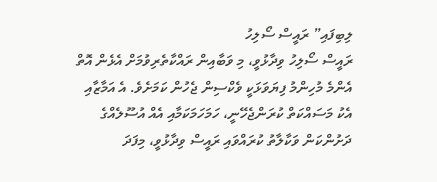ލިބިފައި” ރައީސް ސޯލިހު
ރައީސް ސޯލިހު ވިދާޅުވީ، މި ވަބާއިން ރައްކާތެރިވުމަށް އެޅެން އޮތް އެންމެ މުހިންމު ފިޔަވަޅަކީ ވެކްސިން ޖެހުން ކަމަށެވެ. އެ އަމާޒާއި އެކު މަސައްކަތް ކުރަންޖެހޭނީ، ހަމަހަމަކަމާއި އެއް އުސޫލެއްގެ ދަށުންކަން ވަކާލާތު ކުރައްވައި ރައީސް ވިދާޅުވީ، މިފަދަ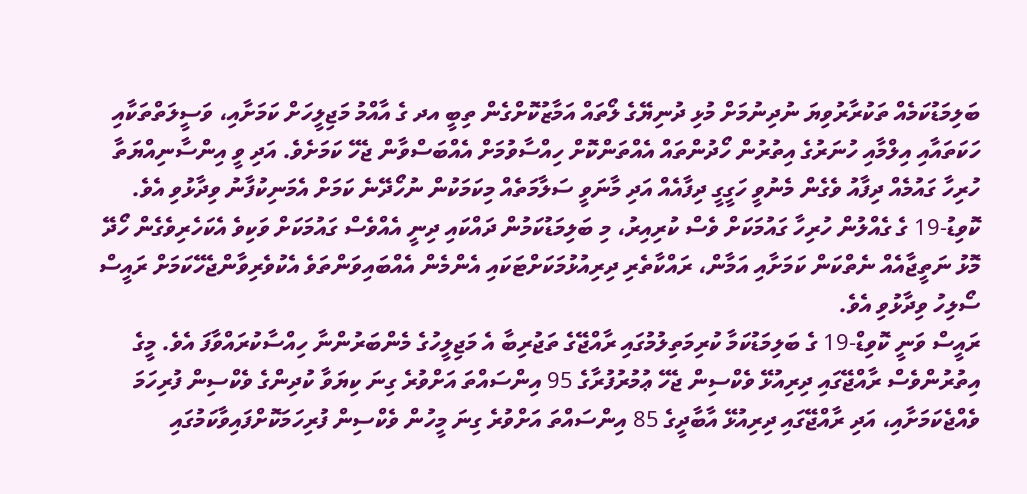ބަލިމަޑުކަމެއް ތަކުރާރުވިޔަ ނުދިނުމަށް މުޅި ދުނިޔޭގެ ލޯތައް އަމާޒުކޮށްގެން ތިބީ އދ ގެ އާއްމު މަޖިލީހަށް ކަމަށާއި، ވަސީލަތްތަކާއި ހަކަތައާއި އިލްމާއި ހުނަރުގެ އިތުރުން ހޯދުންތައް އެއްތަންކޮށް ހިއްސާވުމަށް އެއްބަސްވާން ޖެހޭ ކަމަށެވެ. އަދި ވީ އިންސާނިއްޔަތާ ހުރިހާ ގައުމެއް ދިފާއު ވެގެން މެނުވީ ހަގީގީ ދިފާއެއް އަދި މާނަވީ ސަލާމަތެއް މިކަމަކުން ނުހޯދޭނެ ކަމަށް އެމަނިކުފާނު ވިދާޅުވި އެވެ.
ކޮވިޑު-19 ގެ ގެއްލުން ހުރިހާ ގައުމަކަށް ވެސް ކުރިއިރު، މި ބަލިމަޑުކަމުން ދައްކައި ދިނީ އެއްވެސް ގައުމަކަށް ވަކިވެ އެކަހެރިވެގެން ހޯދޭ މޮޅު ނަތީޖާއެއް ނެތްކަން ކަމަށާއި އަމާން، ރައްކާތެރި ދިރިއުޅުމަކަށްޓަކައި އެންމެން އެއްބައިވަންތަވެ އެކުވެރިވާންޖެހޭކަމަށް ރައީސް ސޯލިހު ވިދާޅުވި އެވެ.
ރައީސް ވަނީ ކޮވިޑް-19 ގެ ބަލިމަޑުކަމާ ކުރިމަތިލުމުގައި ރާއްޖޭގެ ތަޖުރިބާ އެ މަޖިލީހުގެ މެންބަރުންނާ ހިއްސާކުރައްވާފަ އެވެ. މީގެ އިތުރުންވެސް ރާއްޖޭގައި ދިރިއުޅޭ ވެކްސިން ޖެހޭ ޢުމުރުފުރާގެ 95 އިންސައްތަ އަށްވުރެ ގިނަ ކިޔަވާ ކުދިންގެ ވެކްސިން ފުރިހަމަ ވެއްޖެކަމަށާއި، އަދި ރާއްޖޭގައި ދިރިއުޅޭ އާބާދީގެ 85 އިންސައްތަ އަށްވުރެ ގިނަ މީހުން ވެކްސިން ފުރިހަމަކޮށްފައިވާކަމުގައި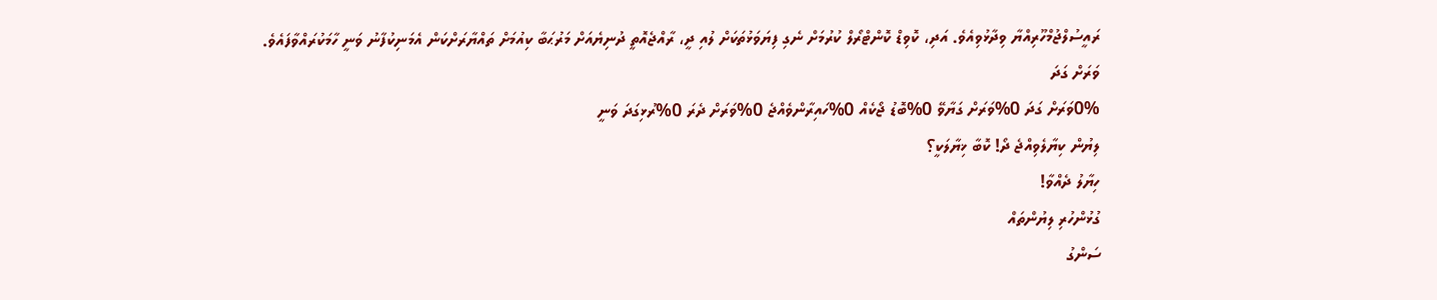ރައީސުލްޖުމްހޫރިއްޔާ ވިދާޅުވިއެވެ. އަދި، ކޮވިޑް ކޮންޓްރޯލް ކުރުމަށް ނެގި ފިޔަވަޅުތަކަށް ލުއި ދީ، ރާއްޖެއޮތީ ދުނިޔެއަށް މަރުޙަބާ ކިއުމަށް ތައްޔާރަށްކަން އެމަނިކުފާނު ވަނީ ހާމަކުރައްވާފައެވެ.
ވަރަށް ގަދަ
0%ވަރަށް ގަދަ 0%ވަރަށް ގަޔާވޭ 0%ބޮޑު ޖޯކެއް 0%ހައިރާންވެއްޖެ 0%ވަރަށް ދެރަ 0%ރުޅިގަދަ ވަނީ
ލިޔުން ކިޔާލެވިއްޖެ ދޯ! ކޮބާ ޚިޔާލަކީ؟
ހިޔާލު ދެއްވާ!
ގުޅުންހުރި ލިޔުންތައް
ސަންގު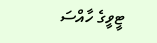ޓީވީގެ ހާއްސަ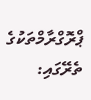ޕްރޮގްރާމްތަކުގެ ތެރޭގައި: